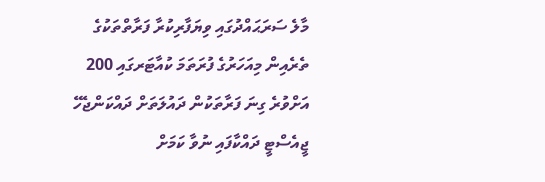މާލެ ސަރަޙައްދުގައި ވިޔަފާރިކުރާ ފަރާތްތަކުގެ ތެރެއިން މިއަހަރުގެ ފުރަތަމަ ކުއާޓަރގައި 200 އަށްވުރެ ގިނަ ފަރާތަކުން ދައުލަތަށް ދައްކަންޖެހޭ ޖީއެސްޓީ ދައްކާފައި ނުވާ ކަމަށް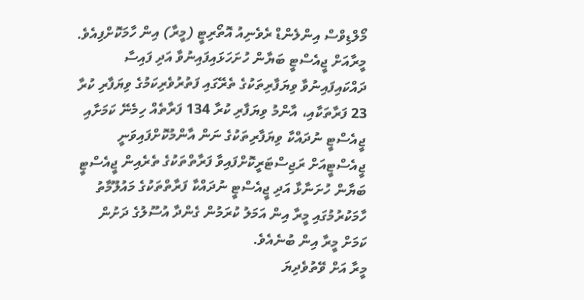މޯލްޑިވްސް އިންލެންޑް ރެވެނިއު އޮތޯރިޓީ (މީރާ) އިން ހާމަކޮށްފިއެވެ.
މީރާއަށް ޖީއެސްޓީ ބަޔާން ހުށަހަޅައިފައިނުވާ އަދި ފައިސާ ދައްކައިފައިނުވާ ވިޔަފާރިތަކުގެ ތެރޭގައި ފަތުރުވެރިކަމުގެ ވިޔަފާރި ކުރާ 23 ފަރާތަކާއި، އާންމު ވިޔަފާރި ކުރާ 134 ފަރާތެއް ހިމެނޭ ކަމަށާއި ޖީއެސްޓީ ނުދައްކާ ވިޔަފާރިތަކުގެ ނަން އާންމުކޮށްފައިވަނީ ޖީއެސްޓީއަށް ރަޖިސްޓަރީކޮށްފައިވާ ފަރާތްތަކުގެ ތެރެއިން ޖީއެސްޓީ ބަޔާން ހުށަނާޅާ އަދި ޖީއެސްޓީ ނުދައްކާ ފަރާތްތަކުގެ މައުލޫމާތު ހާމަކުރުމުގައި މީރާ އިން އަމަލު ކުރަމުން ގެންދާ އުސޫލުގެ ދަށުން ކަމަށް މީރާ އިން ބުނެއެވެ.
މީރާ އަށް ވޭތުވެދިޔަ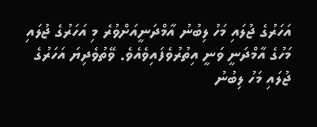އަހަރުގެ ޖުލައި މަހު ލިބުނު އާމްދަނީއަށްވުރެ މި އަހަރުގެ ޖުލައި މަހުގެ އާމްދަނީ ވަނީ އިތުރުވެފައިވެއެވެ. ވޭތުވެދިޔަ އަހަރުގެ ޖުލައި މަހު ލިބުނު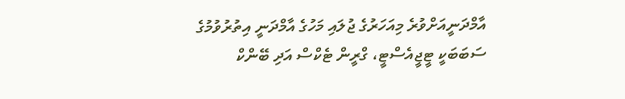އާމްދަނީއަށްވުރެ މިއަހަރުގެ ޖުލައި މަހުގެ އާމްދަނީ އިތުރުވުމުގެ ސަބަބަކީ ޓީޖީއެސްޓީ، ގްރީން ޓެކްސް އަދި ބޭންކް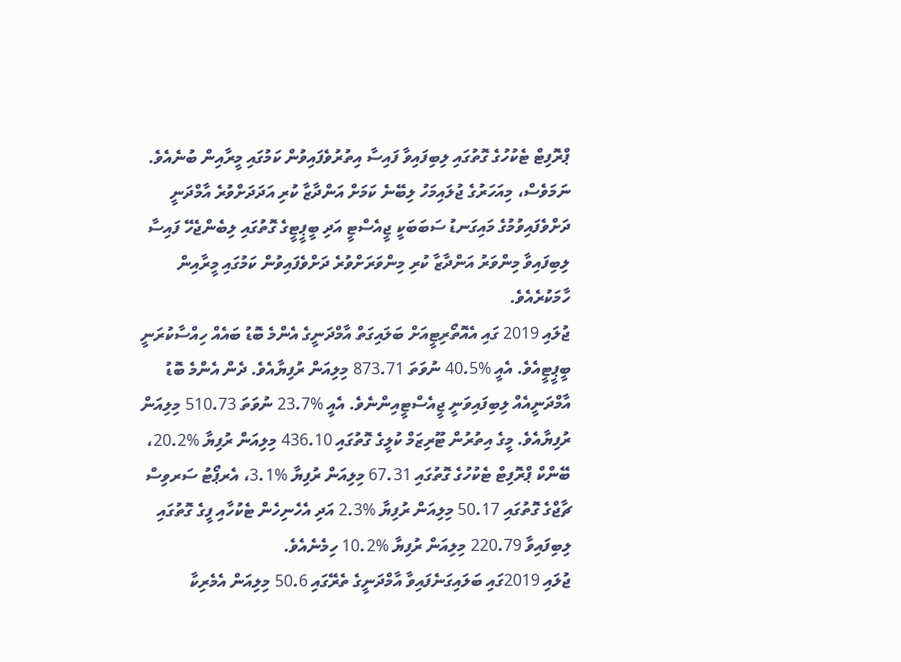ޕްރޮފިޓް ޓެކުހުގެ ގޮތުގައި ލިބިފައިވާ ފައިސާ އިތުރުވެފައިވުން ކަމުގައި މީރާއިން ބުނެއެވެ. ނަމަވެސް، މިއަހަރުގެ ޖުލައިމަހު ލިބޭނެ ކަމަށް އަންދާޒާ ކުރި އަދަދަށްވުރެ އާމްދަނީ ދަށްވެފައިވުމުގެ މައިގަނޑު ސަބަބަކީ ޖީއެސްޓީ އަދި ބީޕީޓީގެ ގޮތުގައި ލިބެންޖެހޭ ފައިސާ ލިބިފައިވާ މިންވަރު އަންދާޒާ ކުރި މިންވަރަށްވުރެ ދަށްވެފައިވުން ކަމުގައި މީރާއިން ހާމަކުރެއެވެ.
ޖުލައި 2019 ގައި އެއޮތޯރިޓީއަށް ބަލައިގަތް އާމްދަނީގެ އެންމެ ބޮޑު ބައެއް ހިއްސާކުރަނީ ބީޕީޓީއެވެ. އެއީ %40.5 ނުވަތަ 873.71 މިލިއަން ރުފިޔާއެވެ. ދެން އެންމެ ބޮޑު އާމްދަނީއެއް ލިބިފައިވަނީ ޖީއެސްޓީއިންނެވެ. އެއީ %23.7 ނުވަތަ 510.73 މިލިއަން ރުފިޔާއެވެ. މީގެ އިތުރުން ޓޫރިޒަމް ކުލީގެ ގޮތުގައި 436.10 މިލިއަން ރުފިޔާ %20.2، ބޭންކް ޕްރޮފިޓް ޓެކުހުގެ ގޮތުގައި 67.31 މިލިއަން ރުފިޔާ %3.1، އެރޕޯޓު ސަރވިސް ޗާޖްގެ ގޮތުގައި 50.17 މިލިއަން ރުފިޔާ %2.3 އަދި އެހެނިހެން ޓެކުހާއި ފީގެ ގޮތުގައި ލިބިފައިވާ 220.79 މިލިއަން ރުފިޔާ %10.2 ހިމެނެއެވެ.
ޖުލައި 2019ގައި ބަލައިގަނެފައިވާ އާމްދަނީގެ ތެރޭގައި 50.6 މިލިއަން އެމެރިކާ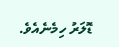ޑޮލަރު ހިމެނެއެވެ.